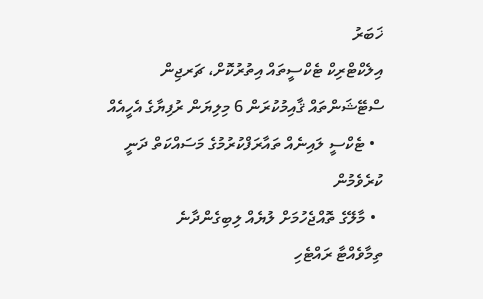ޚަބަރު
އިލެކްޓްރިކް ޓެކްސީތައް އިތުރުކޮށް، ޗަރޖިން ސްޓޭޝަންތައް ޤާއިމުކުރަން 6 މިލިޔަން ރުފިޔާގެ އެހީއެއް
  • ޓެކްސީ ލައިނެއް ތައާރަފްކުރުމުގެ މަސައްކަތް ދަނީ ކުރެވެމުން
  • މާލޭގެ ތޮއްޖެހުމަށް ލުޔެއް ލިބިގެންދާނެ
ތިމާވެއްޓާ ރައްޓެހި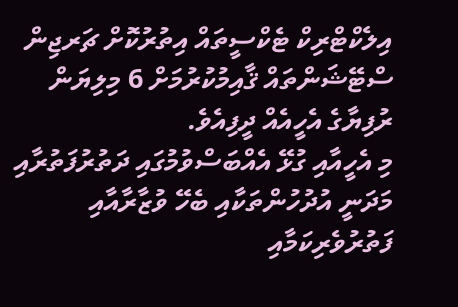އިލެކްޓްރިކް ޓެކްސީތައް އިތުރުކޮށް ޗަރޖިން ސްޓޭޝަންތައް ޤާއިމުކުރުމަށް 6 މިލިޔަން ރުފިޔާގެ އެހީއެއް ދީފިއެވެ.
މި އެހީއާއި ގުޅޭ އެއްބަސްވުމުގައި ދަތުރުފަތުރާއި މަދަނީ އުދުހުންތަކާއި ބެހޭ ވުޒާރާއާއި ފަތުރުވެރިކަމާއި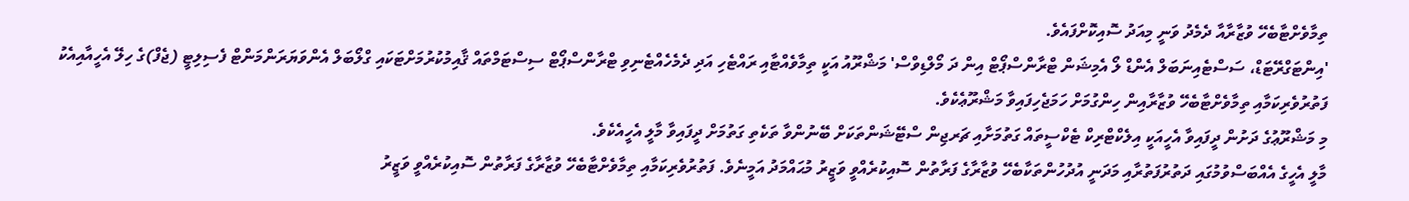ތިމާވެށްޓާބެހޭ ވުޒާރާއާ ދެމެދު ވަނީ މިއަދު ސޮއިކޮށްފައެވެ.
'އިންޓަގްރޭޓަޑް، ސަސްޓެއިނަބަލް އެންޑް ލޯ އެމިޝަން ޓްރާންސްޕޯޓް އިން ދަ މޯލްޑިވްސް' މަޝްރޫއު އަކީ ތިމާވެއްޓާއި ރައްޓެހި އަދި ދެމެހެއްޓެނިވި ޓްރާންސްޕޯޓް ސިސްޓަމްތައް ޤާއިމުކުރުމަށްޓަކައި ގްލޯބަލް އެންވަޔަރަންމަންޓް ފެސިލިޓީ (ޖެފް)ގެ ހިލޭ އެހީއާއިއެކު ފަތުރުވެރިކަމާއި ތިމާވެށްޓާބެހޭ ވުޒާރާއިން ހިންގުމަށް ހަމަޖެހިފައިވާ މަޝްރޫޢެކެވެ.
މި މަޝްރޫޢުގެ ދަށުން ދީފައިވާ އެހީއަކީ އިލެކްޓްރިކް ޓެކްސީތައް ގަތުމަށާއި ޗަރޖިން ސްޓޭޝަންތަކަށް ބޭނުންވާ ތަކެތި ގަތުމަށް ދީފައިވާ މާލީ އެހީއެކެވެ.
މާލީ އެހީގެ އެއްބަސްވުމުގައި ދަތުރުފަތުރާއި މަދަނީ އުދުހުންތަކާބެހޭ ވުޒާރާގެ ފަރާތުން ސޮއިކުރެއްވީ ވަޒީރު މުޙައްމަދު އަމީނެވެ. ފަތުރުވެރިކަމާއި ތިމާވެށްޓާބެހޭ ވުޒާރާގެ ފަރާތުން ސޮއިކުރެއްވީ ވަޒީރު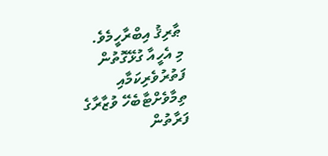ޠާރިޤު އިބްރާހީމެވެ.
މި އެހީއާ ގުޅޭގޮތުން ފަތުރުވެރިކަމާއި ތިމާވެށްޓާބެހޭ ވުޒާރާގެ ފަރާތުން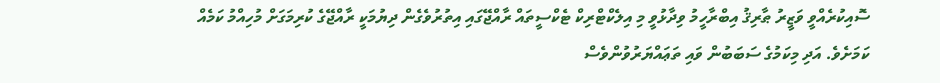ސޮއިކުރެއްވީ ވަޒީރު ޠާރިޤު އިބްރާހީމު ވިދާޅުވީ މި އިލެކްޓްރިކް ޓެކްސީތައް ރާއްޖޭގައި އިތުރުވެގެން ދިޔުމަކީ ރާއްޖޭގެ ކުރިމަގަށް މުހިއްމު ކަމެއް ކަމަށެވެ. އަދި މިކަމުގެ ސަބަބުން ވައި ތަޢައްޔަރުވުންވެސް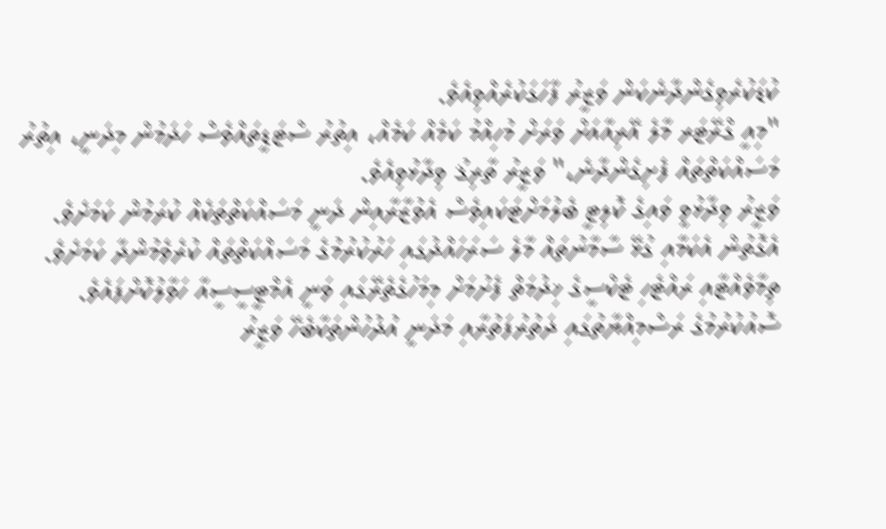ކުޑަކުރެވިގެންދާނެކަން ވަޒީރު ފާހަގަކުރެއްވިއެވެ.
"މިއީ ގްރޭޓަރ މާލެ އޭރިއާއަށް ވަރަށް މުހިއްމު ކަމެއް ކަމެއް، އިތުރު ސްޓަޑީތައްވެސް ހަދަމުން މިދަނީ، އިތުރު މަސައްކަތްތައް ފެށިގެންދާނެ،" ވަޒީރު ތާރިޤު ވިދާޅުވިއެވެ.
ވަޒީރު ވިދާޅުވީ ވައިގެ ކޮލިޓީ ބެލުމަށްޓަކައިވެސް އެވުޒާރާއިން ދަނީ މަސައްކަތްތަކެއް ކުރަމުން ކަމަށެވެ. އެގޮތުން އެކަމާއި ގުޅޭ ސާމާނުތައް މާލެ ސަރަހައްދުގައި ހަރުކުރުމުގެ މަސައްކަތްތައް ކުރެވެމުންދާ ކަމަށެވެ.
ތިމާވެއްޓާއި ރައްޓެހި ޓެކްސީގެ ޚިދުމަތް ފެށުމަށް މިމަހުގެތެރޭގައި ވަނީ އެމްޓީސީސީއާ ހަވާލުކޮށްފައެވެ. ސޮއުކުރުމުގެ ރަސްމިއްޔާތުގައި ދަތުރުފަތުރާއި މަދަނީ އުދުހުންތަކާބެހޭ ވަޒީރު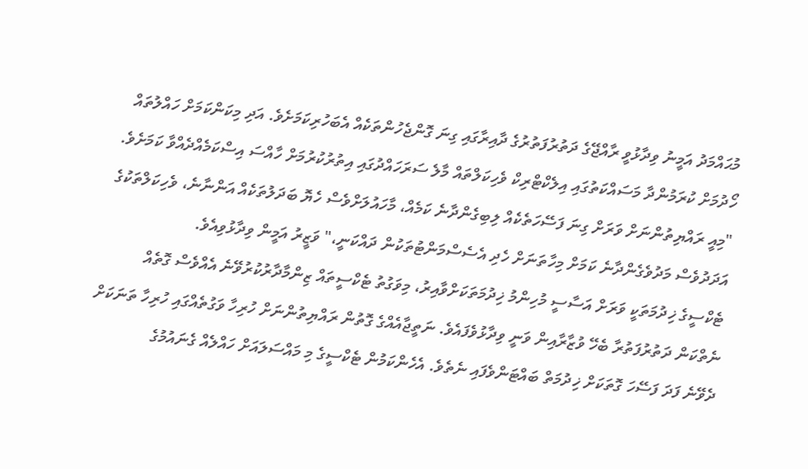މުޙައްމަދު އަމީނު ވިދާޅުވީ ރާއްޖޭގެ ދަތުރުފަތުރުގެ ދާއިރާގައި ގިނަ ގޮންޖެހުންތަކެއް އެބަހުރިކަމަށެވެ. އަދި މިކަންކަމަށް ހައްލުތައް ހޯދުމަށް ކުރަމުންދާ މަސައްކަތުގައި އިލެކްޓްރިކް ވެހިކަލްތައް މާލެ ސަރަހައްދުގައި އިތުރުކުރުމަށް ހާއްސަ އިސްކަމެއްދެއްވާ ކަމަށެވެ.
"މިއީ ރައްޔިތުންނަށް ވަރަށް ގިނަ ފަސޭހަތެކެއް ލިބިގެންދާނެ ކަމެއް، މާހައުލަށްވެސް ހެޔޮ ބަދަލުތަކެއް އަންނާނެ، ވެހިކަލްތަކުގެ އަދަދުވެސް މަދުވެގެންދާނެ ކަމަށް މިހާތަނަށް ހެދި އެސެސްމަންޓުތަކުން ދައްކަނީ،" ވަޒީރު އަމީން ވިދާޅުވިއެވެ.
ޓެކްސީގެ ޚިދުމަތަކީ ވަރަށް އަސާސީ މުހިންމު ޚިދުމަތަކަށްވާއިރު، މިވަގުތު ޓެކްސީތައް ޒިންމާދާރުކުރުވޭނެ އެއްވެސް ގޮތެއް ނެތްކަން ދަތުރުފަތުރާ ބެހޭ ވުޒާރާއިން ވަނީ ވިދާޅުވެފައެވެ. ނަތީޖާއެއްގެ ގޮތުން ރައްޔިތުންނަށް ހުރިހާ ވަގުތެއްގައި ހުރިހާ ތަނަކަށް ދެވޭނެ ފަދަ ފަސޭހަ ގޮތަކަށް ޚިދުމަތް ބައްޓަންވެފައި ނެތެވެ. އެހެންކަމުން ޓެކްސީގެ މި މައްސަލައަށް ހައްލެއް ގެނައުމުގެ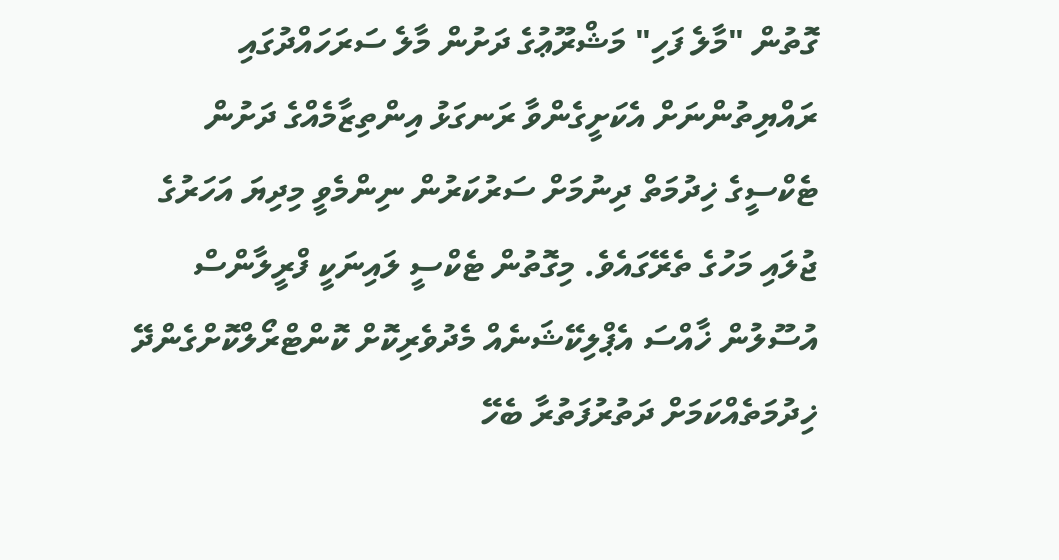ގޮތުން "މާލެ ފަހި" މަޝްރޫޢުގެ ދަށުން މާލެ ސަރަހައްދުގައި ރައްޔިތުންނަށް އެކަށީގެންވާ ރަނގަޅު އިންތިޒާމެއްގެ ދަށުން ޓެކްސީގެ ޚިދުމަތް ދިނުމަށް ސަރުކަރުން ނިންމެވީ މިދިޔަ އަހަރުގެ ޖުލައި މަހުގެ ތެރޭގައެވެ. މިގޮތުން ޓެކްސީ ލައިނަކީ ފްރީލާންސް އުސޫލުން ޚާއްސަ އެޕްލިކޭޝަނެއް މެދުވެރިކޮށް ކޮންޓްރޯލްކޮށްގެންދޭ ޚިދުމަތެއްކަމަށް ދަތުރުފަތުރާ ބެހޭ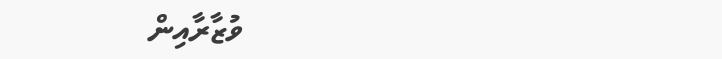ވުޒާރާއިން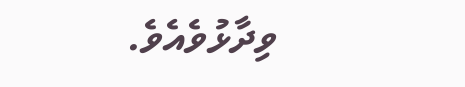ވިދާޅުވެއެވެ.